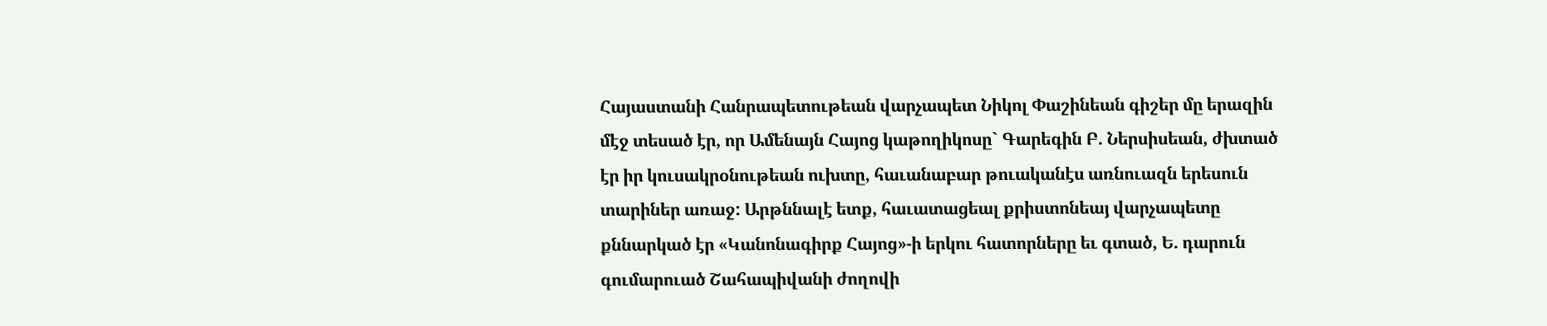Հայաստանի Հանրապետութեան վարչապետ Նիկոլ Փաշինեան գիշեր մը երազին մէջ տեսած էր, որ Ամենայն Հայոց կաթողիկոսը` Գարեգին Բ. Ներսիսեան, ժխտած էր իր կուսակրօնութեան ուխտը, հաւանաբար թուականէս առնուազն երեսուն տարիներ առաջ: Արթննալէ ետք, հաւատացեալ քրիստոնեայ վարչապետը քննարկած էր «Կանոնագիրք Հայոց»-ի երկու հատորները եւ գտած, Ե. դարուն գումարուած Շահապիվանի ժողովի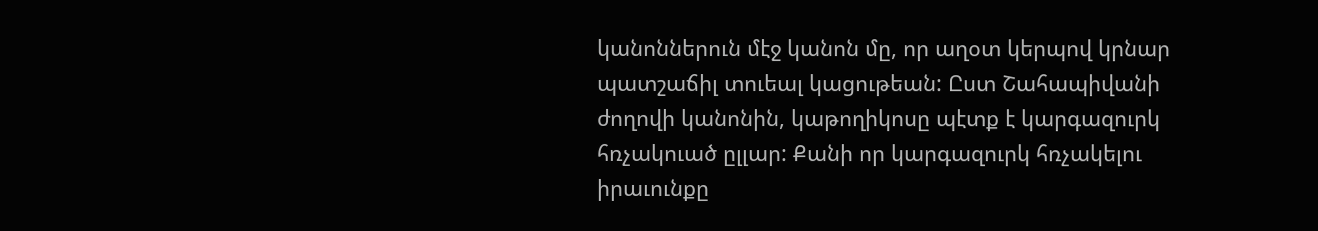կանոններուն մէջ կանոն մը, որ աղօտ կերպով կրնար պատշաճիլ տուեալ կացութեան: Ըստ Շահապիվանի ժողովի կանոնին, կաթողիկոսը պէտք է կարգազուրկ հռչակուած ըլլար: Քանի որ կարգազուրկ հռչակելու իրաւունքը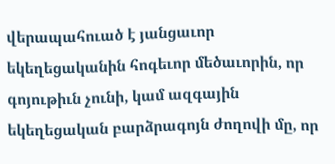վերապահուած է յանցաւոր եկեղեցականին հոգեւոր մեծաւորին, որ գոյութիւն չունի, կամ ազգային եկեղեցական բարձրագոյն ժողովի մը, որ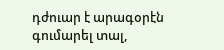դժուար է արագօրէն գումարել տալ,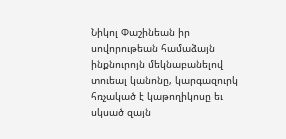Նիկոլ Փաշինեան իր սովորութեան համաձայն ինքնուրոյն մեկնաբանելով տուեալ կանոնը, կարգազուրկ հռչակած է կաթողիկոսը եւ սկսած զայն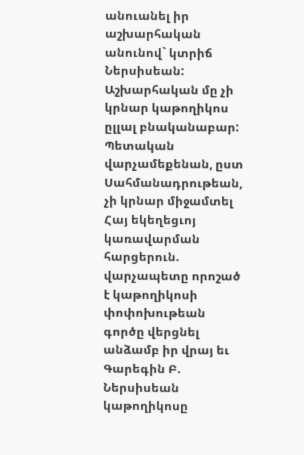անուանել իր աշխարհական անունով` կտրիճ Ներսիսեան: Աշխարհական մը չի կրնար կաթողիկոս ըլլալ բնականաբար: Պետական վարչամեքենան, ըստ Սահմանադրութեան, չի կրնար միջամտել Հայ եկեղեցւոյ կառավարման հարցերուն. վարչապետը որոշած է կաթողիկոսի փոփոխութեան գործը վերցնել անձամբ իր վրայ եւ Գարեգին Բ. Ներսիսեան կաթողիկոսը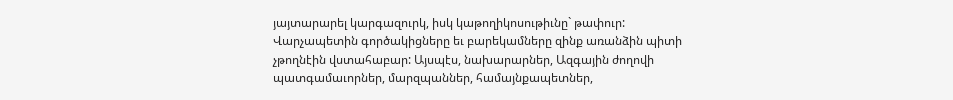յայտարարել կարգազուրկ, իսկ կաթողիկոսութիւնը` թափուր:
Վարչապետին գործակիցները եւ բարեկամները զինք առանձին պիտի չթողնէին վստահաբար: Այսպէս, նախարարներ, Ազգային ժողովի պատգամաւորներ, մարզպաններ, համայնքապետներ,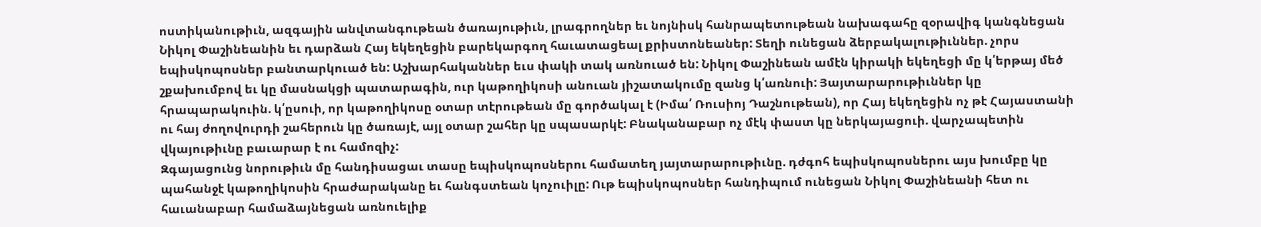ոստիկանութիւն, ազգային անվտանգութեան ծառայութիւն, լրագրողներ եւ նոյնիսկ հանրապետութեան նախագահը զօրավիգ կանգնեցան Նիկոլ Փաշինեանին եւ դարձան Հայ եկեղեցին բարեկարգող հաւատացեալ քրիստոնեաներ: Տեղի ունեցան ձերբակալութիւններ. չորս եպիսկոպոսներ բանտարկուած են: Աշխարհականներ եւս փակի տակ առնուած են: Նիկոլ Փաշինեան ամէն կիրակի եկեղեցի մը կ՛երթայ մեծ շքախումբով եւ կը մասնակցի պատարագին, ուր կաթողիկոսի անուան յիշատակումը զանց կ՛առնուի: Յայտարարութիւններ կը հրապարակուին. կ՛ըսուի, որ կաթողիկոսը օտար տէրութեան մը գործակալ է (Իմա՛ Ռուսիոյ Դաշնութեան), որ Հայ եկեղեցին ոչ թէ Հայաստանի ու հայ ժողովուրդի շահերուն կը ծառայէ, այլ օտար շահեր կը սպասարկէ: Բնականաբար ոչ մէկ փաստ կը ներկայացուի. վարչապետին վկայութիւնը բաւարար է ու համոզիչ:
Զգայացունց նորութիւն մը հանդիսացաւ տասը եպիսկոպոսներու համատեղ յայտարարութիւնը. դժգոհ եպիսկոպոսներու այս խումբը կը պահանջէ կաթողիկոսին հրաժարականը եւ հանգստեան կոչուիլը: Ութ եպիսկոպոսներ հանդիպում ունեցան Նիկոլ Փաշինեանի հետ ու հաւանաբար համաձայնեցան առնուելիք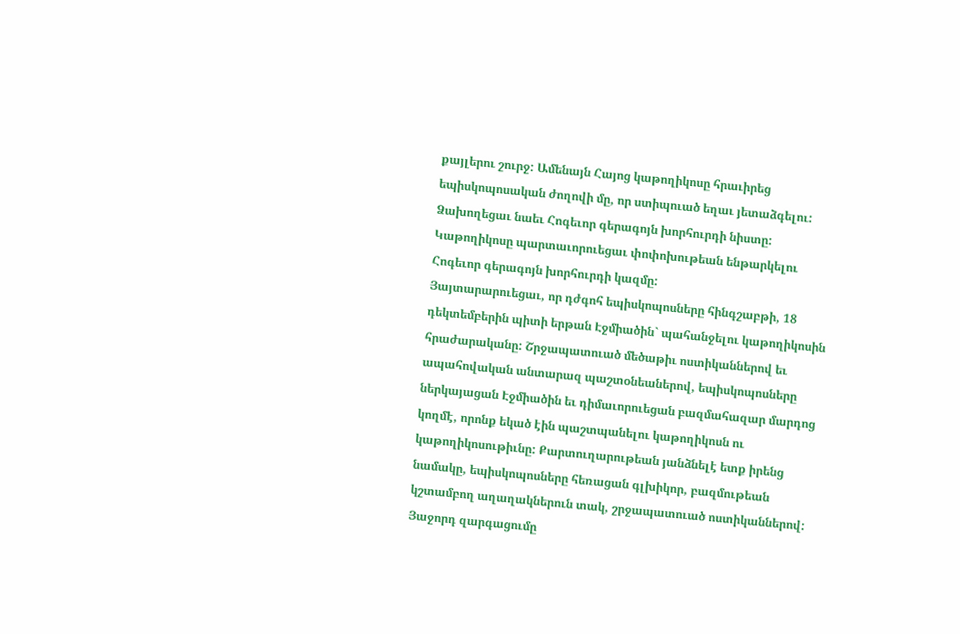քայլերու շուրջ: Ամենայն Հայոց կաթողիկոսը հրաւիրեց եպիսկոպոսական ժողովի մը, որ ստիպուած եղաւ յետաձգելու: Ձախողեցաւ նաեւ Հոգեւոր գերագոյն խորհուրդի նիստը: Կաթողիկոսը պարտաւորուեցաւ փոփոխութեան ենթարկելու Հոգեւոր գերագոյն խորհուրդի կազմը:
Յայտարարուեցաւ, որ դժգոհ եպիսկոպոսները հինգշաբթի, 18 դեկտեմբերին պիտի երթան Էջմիածին` պահանջելու կաթողիկոսին հրաժարականը: Շրջապատուած մեծաթիւ ոստիկաններով եւ ապահովական անտարազ պաշտօնեաներով, եպիսկոպոսները ներկայացան Էջմիածին եւ դիմաւորուեցան բազմահազար մարդոց կողմէ, որոնք եկած էին պաշտպանելու կաթողիկոսն ու կաթողիկոսութիւնը: Քարտուղարութեան յանձնելէ ետք իրենց նամակը, եպիսկոպոսները հեռացան գլխիկոր, բազմութեան կշտամբող աղաղակներուն տակ, շրջապատուած ոստիկաններով:
Յաջորդ զարգացումը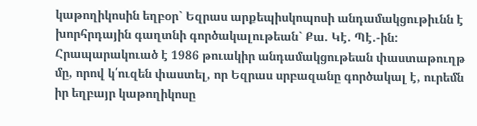կաթողիկոսին եղբօր` Եզրաս արքեպիսկոպոսի անդամակցութիւնն է խորհրդային գաղտնի գործակալութեան` Քա. Կէ. Պէ.-ին: Հրապարակուած է 1986 թուակիր անդամակցութեան փաստաթուղթ մը, որով կ՛ուզեն փաստել, որ Եզրաս սրբազանը գործակալ է, ուրեմն իր եղբայր կաթողիկոսը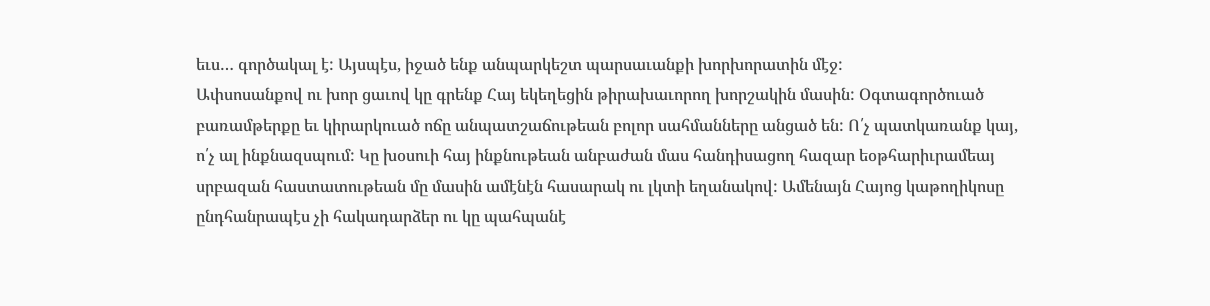եւս… գործակալ է: Այսպէս, իջած ենք անպարկեշտ պարսաւանքի խորխորատին մէջ:
Ափսոսանքով ու խոր ցաւով կը գրենք Հայ եկեղեցին թիրախաւորող խորշակին մասին: Օգտագործուած բառամթերքը եւ կիրարկուած ոճը անպատշաճութեան բոլոր սահմանները անցած են: Ո՛չ պատկառանք կայ, ո՛չ ալ ինքնազսպում: Կը խօսուի հայ ինքնութեան անբաժան մաս հանդիսացող հազար եօթհարիւրամեայ սրբազան հաստատութեան մը մասին ամէնէն հասարակ ու լկտի եղանակով: Ամենայն Հայոց կաթողիկոսը ընդհանրապէս չի հակադարձեր ու կը պահպանէ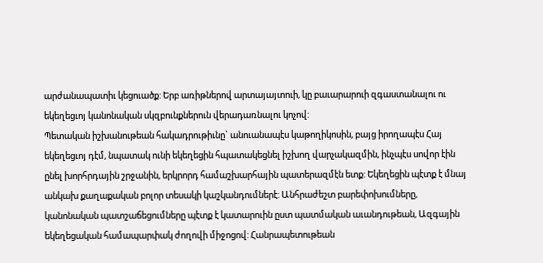արժանապատիւ կեցուածք: Երբ առիթներով արտայայտուի, կը բաւարարուի զգաստանալու ու եկեղեցւոյ կանոնական սկզբունքներուն վերադառնալու կոչով:
Պետական իշխանութեան հակադրութիւնը` անուանապէս կաթողիկոսին, բայց իրողապէս Հայ եկեղեցւոյ դէմ, նպատակ ունի եկեղեցին հպատակեցնել իշխող վարչակազմին, ինչպէս սովոր էին ընել խորհրդային շրջանին, երկրորդ համաշխարհային պատերազմէն ետք: Եկեղեցին պէտք է մնայ անկախ քաղաքական բոլոր տեսակի կաշկանդումներէ: Անհրաժեշտ բարեփոխումները, կանոնական պատշաճեցումները պէտք է կատարուին ըստ պատմական աւանդութեան, Ազգային եկեղեցական համապարփակ ժողովի միջոցով: Հանրապետութեան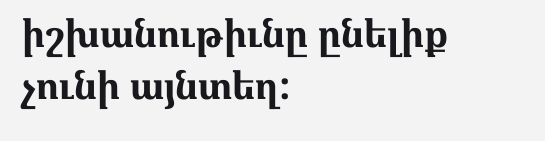իշխանութիւնը ընելիք չունի այնտեղ: